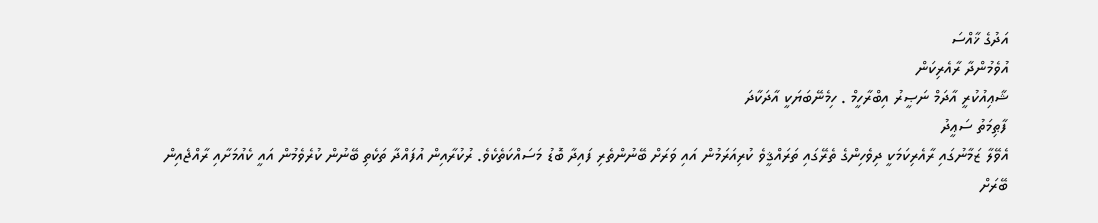އަދުގެ ޚާއްސަ
އުވެމުންދާ ރާއެރިކަން
ޝާޢިއުކުރީ އާދަމް ނަޞީރު އިބްރާހީމް . ހިމެނޭބަޔަކީ އާދަކާދަ
ފާޠިމަތު ސަޢީދު
އެވޭލާ ޒަމާނުގައި ރާއެރިކަމަކީ ދިވެހިންގެ ތެރޭގައި ތަރައްޤީވެ ކުރިއަރަމުން އައި ވަރަށް ބޭނުންތެރި ފައިދާ ބޮޑު މަސައްކަތެކެވެ. ރުކުރާއިން އުފައްދާ ތަކެތި ބޭނުން ކުރެވެމުން އައީ ކެއުމަށާއި ރާއްޖެއިން ބޭރަށް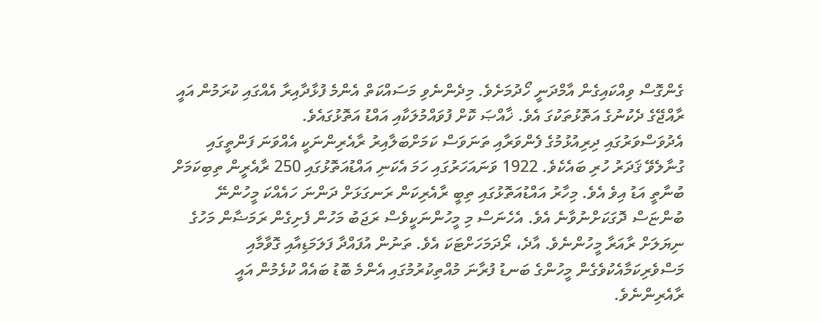ގެންގޮސް ވިއްކައިގެން އާމްދަނީ ހޯދުމަށެވެ. މިދެންނެވި މަސައްކަތް އެންމެ ފުޅާދާއިރާ އެއްގައި ކުރަމުން އައީ ރާއްޖޭގެ ދެކުނުގެ އަތޮޅުތަކުގަ އެވެ. ޚާއްޞަ ކޮށް ފުވައްމުލަކާއި އައްޑު އަތޮޅުގައެވެ.
އެދުވަސްވަރުގައި ދިރިއުޅުމުގެ ފެންވަރާއި ތަނަވަސް ކަމަށްބަލާއިރު ރާއެރިންނަކީ އެއްވަނަ ފަންތީގައި ގުނާލެވޭ ޤަދަރު ހުރި ބައެކެވެ. 1922 ވަނައަހަރުގައި ހަމަ އެކަނި އައްޑުއަތޮޅުގައި 250 ރާއެރީން ތިބިކަމަށް ބުނާތީ އަޑު އިވެ އެވެ. މިހާރު އައްޑުއަތޮޅުގައި ތިބީ ރާއެރިކަން ރަނގަޅަށް ދަންނަ ހައެއްކަ މީހުންނޭ ބުންޏަސް ދޮގަކަށްނުވާނެ އެވެ. އެހެނަސް މި މީހުންނަކީވެސް ރަޖަބު މަހުން ފެށިގެން ރަމަޟާން މަހުގެ ނިޔަލަށް ރާއަރާ މީހުންނެވެ. އާދެ، ރޯދަމަހަށްޓަކަ އެވެ. ތަނުން އުފައްދާ ފަލަމަޑިއާއި ގޮވާމާއި މަސްވެރިކަމާއެކުވެގެން މީހުންގެ ބަނޑު ފުރާނަ މުއްތިކުރުމުގައި އެންމެ ބޮޑު ބައެއް ކުޅެމުން އައީ ރާއެރިންނެވެ.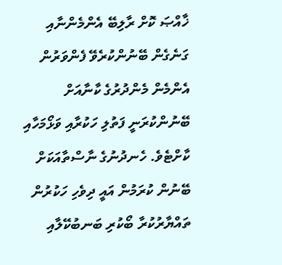ޚާއްޞަ ކޮށް ރާލިބޭ އެންމެންނާއި ގަނެގެން ބޭނުންކުރެވޭ ފެންވަރުން އެންމެން މެންދުރުގެ ކާނާއަށް ބޭނުންކުރަނީ ފަތުލި ހަކުރާއި ވަޅޯމަހާއި ކާށްޓެވެ. ހެނދުނުގެ ނާސްތާއަކަށް ބޭނުން ކުރަމުން އައީ ދިވެހި ހަކުރުން ތައްޔާރުކުރާ ބޯކުރި ބަނބުކޭލާއި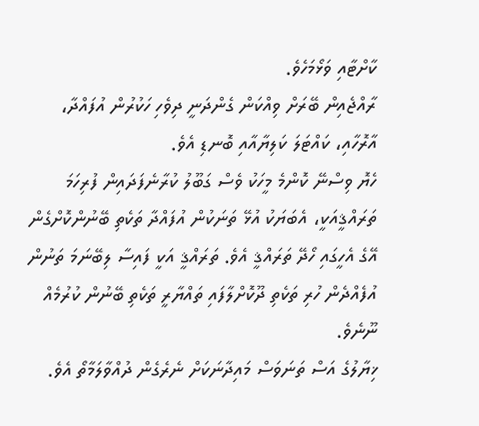ކާށްޓާއި ވަޅޯމަހެވެ.
ރާއްޖެއިން ބޭރަށް ވިއްކަން ގެންދަނީ ދިވެހި ހަކުރުން އުފައްދާ، އާރޮހާއި، ކައްޓަލަ ކަލިޔާއާއި ބޮނޑި އެވެ.
ހެޔޮ ވިސްނޭ ކޮންމެ މީހަކު ވެސް ގަބޫލު ކުރާނެފަދައިން ފުރިހަމަ ތަރައްޤީއަކީ، އެބަޔަކު އުޅޭ ތަނަކުން އުފައްދާ ތަކެތި ބޭނުންކޮށްގެން އޭގެ އެހީގައި ހޯދޭ ތަރައްޤީ އެވެ. ތަރައްޤީ އަކީ ފައިސާ ލިބޭނަމަ ތަނުން އުފެއްދެން ހުރި ތަކެތި ދޫކޮށްލާފައި ތައްޔާރީ ތަކެތި ބޭނުން ކުރުމެއް ނޫނެވެ.
ޚިޔާލުގެ އަސް ތަނަވަސް މައިދާނަކަށް ނެރެގެން ދުއްވާލަމާތޯ އެވެ.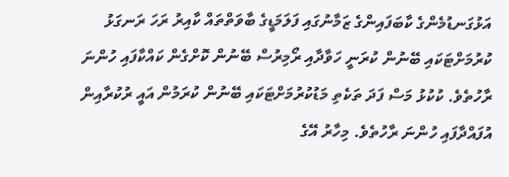އަޅުގަނޑުމެންގެ ކާބަފައިންގެ ޒަމާނުގައި ފަލަމަޑީގެ ބާވަތްތައް ކާއިރު ރަހަ ރަނގަޅު ކުރުމަށްޓަކައި ބޭނުން ކުރަނީ ހަވާދާއި ރޯމިރުސް ބޭނުން ކޮށްގެން ކައްކާފައި ހުންނަ ރާހުތެވެ. ކުކުޅު މަސް ފަދަ ތަކެތި މަޑުކުރުމަށްޓަކައި ބޭނުން ކުރަމުން އައީ ރުކުރާއިން އުފައްދާފައި ހުންނަ ރާހުތެވެ. މިހާރު އޭގެ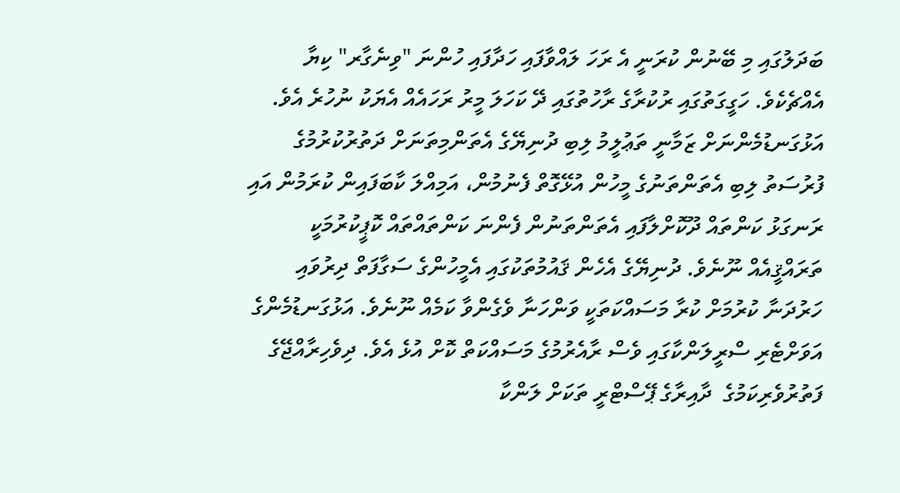ބަދަލުގައި މި ބޭނުން ކުރަނީ އެ ރަހަ ލައްވާފައި ހަދާފައި ހުންނަ "ވިނެގާރ" ކިޔާ އެއްޗެކެވެ. ހަގީގަތުގައި ރުކުރާގެ ރާހުތުގައި ދޭ ކަހަލަ މީރު ރަހައެއް އެޔަކު ނުހުރެ އެވެ.
އަޅުގަނޑުމެންނަށް ޒަމާނީ ތަޢުލީމު ލިބި ދުނިޔޭގެ އެތަންމިތަނަށް ދަތުރުކުރުމުގެ ފުރުސަތު ލިބި އެތަންތަނުގެ މީހުން އުޅޭގޮތް ފެނުމުން، އަމިއްލަ ކާބަފައިން ކުރަމުން އައި ރަނގަޅު ކަންތައް ދޫކޮށްލާފައި އެތަންތަނުން ފެންނަ ކަންތައްތައް ކޮޕީކުރުމަކީ ތަރައްޤީއެއް ނޫނެވެ. ދުނިޔޭގެ އެހެން ޤައުމުތަކުގައި އެމީހުންގެ ސަގާފަތް ދިރުވައި ހަރުދަނާ ކުރުމަށް ކުރާ މަސައްކަތަކީ ވަންހަނާ ވެގެންވާ ކަމެއް ނޫނެވެ. އަޅުގަނޑުމެންގެ އަވަށްޓެރި ސްރީލަންކާގައި ވެސް ރާއެރުމުގެ މަސައްކަތް ކޮށް އުޅެ އެވެ. ދިވެހިރާއްޖޭގެ ފަތުރުވެރިކަމުގެ  ދާއިރާގެ ޕޭސްޓްރީ ތަކަށް ލަންކާ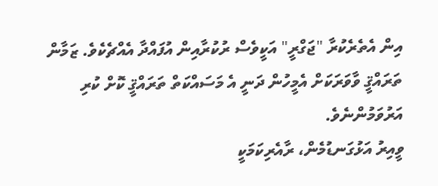އިން އެތެރެކުރާ "ޖަގްރީ" އަކީވެސް ރުކުރާއިން އުފައްދާ އެއްޗެކެވެ. ޒަމާން ތަރައްޤީ ވާވަރަކަށް އެމީހުން ދަނީ އެ މަސައްކަތް ތަރައްޤީ ކޮށް ކުރި އަރުވަމުންނެވެ.
ވީއިރު އަޅުގަނޑުމެން، ރާއެރިކަމަކީ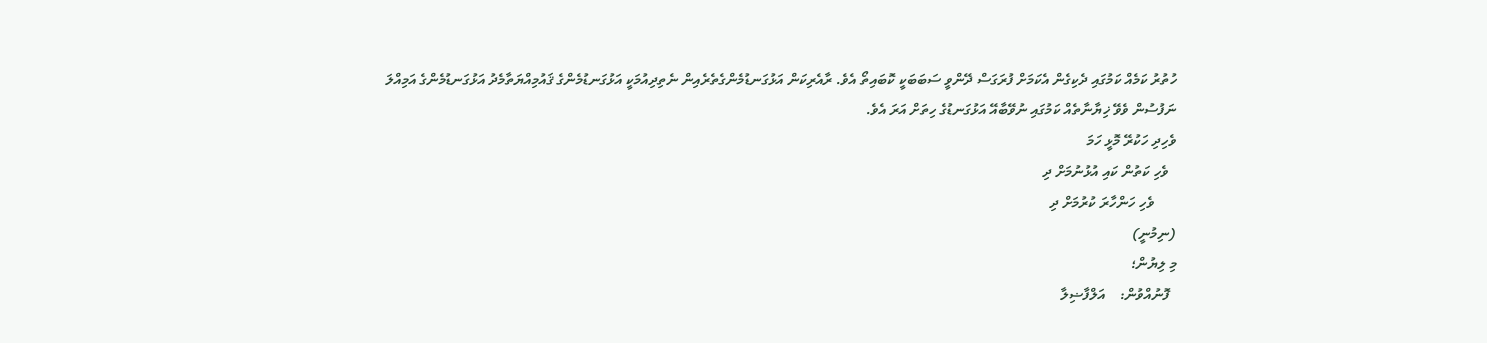ހުތުރު ކަމެއް ކަމުގައި ދެކިގެން އެކަމަށް ފުރަގަސް ދޭންވީ ސަބަބަކީ ކޮބައިތޯ އެވެ. ރާއެރިކަން އަޅުގަނޑުމެންގެތެރެއިން ނެތިދިއުމަކީ އަޅުގަނޑުމެންގެ ޤައުމިއްޔަތާމެދު އަޅުގަނޑުމެންގެ އަމިއްލަ ނަފުސުން ވެވޭ ޚިޔާނާތެއް ކަމުގައި ނުވޭބާއޭ އަޅުގަނޑުގެ ހިތަށް އަރަ އެވެ.
ވެހިދި ހަކުރޭ މޮޅީ ހަމަ
  ވެހި ކަތުން ކައި އުޅުނުމަށް ދި
      ވެހި ހަންހާރަ ކުރުމަށް ދި
(ނިމުނީ)
މި ލިޔުން؛
  ފޮނުއްވުން:    އަލްފާޟިލާ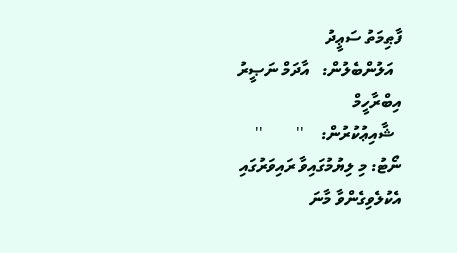ފާޠިމަތު ސަޢީދު
  އަލުންބެލުން:   އާދަމް ނަޞީރު އިބްރާހީމް
  ޝާއިޢުކުރުން:    ''        ''
ނޯޓު: މި ލިޔުމުގައިވާ ރައިވަރުގައި އެކުލެވިގެންވާ މާނަ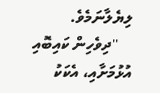ލިޔެލާނަމެވެ.
    ''ދިވެހިން ކައިބޮއި އުޅުމަށާއި، އެކަކު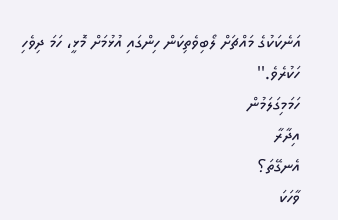އަނެކަކުގެ މައްޗަށް ލޯބިވެތިކަން ހިންގައި އުޅުމަށް މޮޅީ، ހަމަ ދިވެހި ހަކުރެވެ.''
ހަމަމިގަލަމުން
އިދާރާ
އެނގޭތަ؟
ވާހަކަ